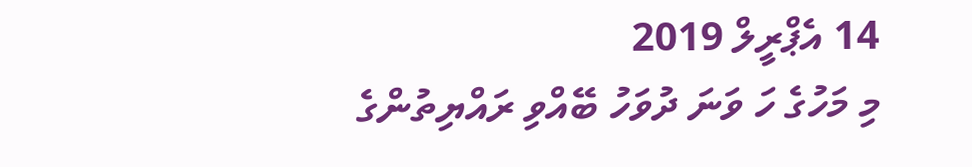14 އެޕްރީލް 2019
މި މަހުގެ ހަ ވަނަ ދުވަހު ބޭއްވި ރައްޔިތުންގެ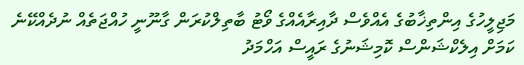މަޖިލީހުގެ އިންތިޚާބުގެ އެއްވެސް ދާއިރާއެއްގެ ވޯޓު ބާތިލްކުރަން ގާނޫނީ ހުއްޖަތެއް ނުދެއްކޭނެ ކަމަށް އިލެކްޝަންސް ކޮމިޝަނުގެ ރައީސް އަހްމަދު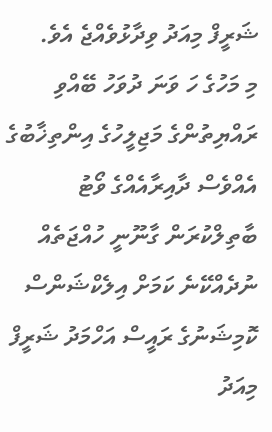ޝަރީފް މިއަދު ވިދާޅުވެއްޖެ އެވެ.
މި މަހުގެ ހަ ވަނަ ދުވަހު ބޭއްވި ރައްޔިތުންގެ މަޖިލީހުގެ އިންތިޚާބުގެ އެއްވެސް ދާއިރާއެއްގެ ވޯޓު ބާތިލްކުރަން ގާނޫނީ ހުއްޖަތެއް ނުދެއްކޭނެ ކަމަށް އިލެކްޝަންސް ކޮމިޝަނުގެ ރައީސް އަހްމަދު ޝަރީފް މިއަދު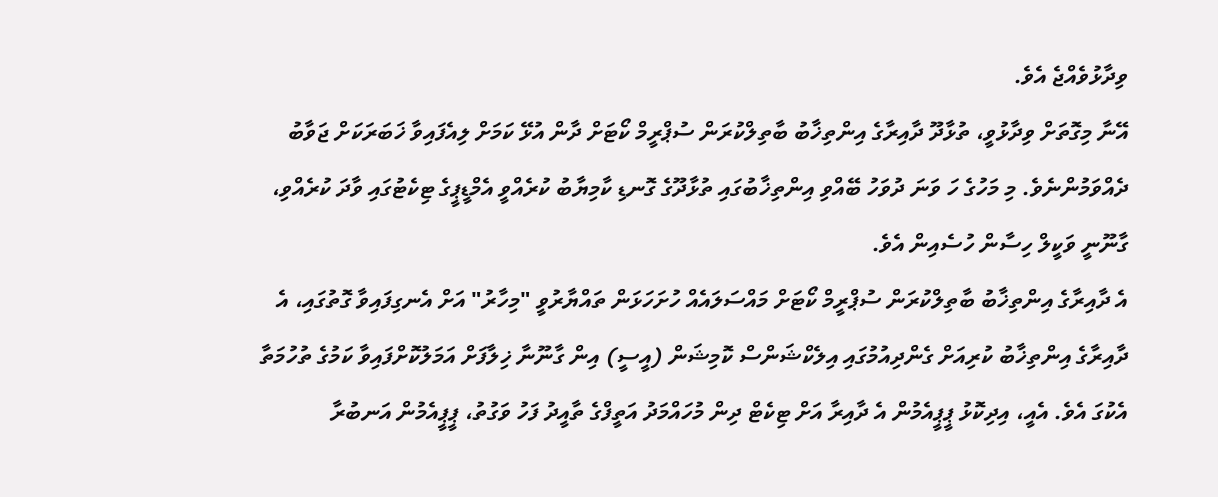ވިދާޅުވެއްޖެ އެވެ.
އޭނާ މިގޮތަށް ވިދާޅުވީ، ތުޅާދޫ ދާއިރާގެ އިންތިޚާބު ބާތިލްކުރަން ސުޕްރީމް ކޯޓަށް ދާން އުޅޭ ކަމަށް ލިއެފައިވާ ޚަބަރަކަށް ޖަވާބު ދެއްވަމުންނެވެ. މި މަހުގެ ހަ ވަނަ ދުވަހު ބޭއްވި އިންތިޚާބުގައި ތުޅާދޫގެ ގޮނޑި ކާމިޔާބު ކުރެއްވީ އެމްޑީޕީގެ ޓިކެޓުގައި ވާދަ ކުރެއްވި، ގާނޫނީ ވަކީލް ހިސާން ހުސެއިން އެވެ.
އެ ދާއިރާގެ އިންތިޚާބު ބާތިލްކުރަން ސުޕްރީމް ކޯޓަށް މައްސަލައެއް ހުށަހަޅަން ތައްޔާރުވީ "މިހާރު" އަށް އެނގިފައިވާ ގޮތުގައި، އެ ދާއިރާގެ އިންތިޚާބު ކުރިއަށް ގެންދިއުމުގައި އިލެކްޝަންސް ކޮމިޝަން (އީސީ) އިން ގާނޫނާ ޚިލާފަށް އަމަލުކޮށްފައިވާ ކަމުގެ ތުހުމަތާ އެކުގަ އެވެ. އެއީ، އިދިކޮޅު ޕީޕީއެމުން އެ ދާއިރާ އަށް ޓިކެޓް ދިން މުހައްމަދު އަތީފްގެ ތާއީދު ފަހު ވަގުތު، ޕީޕީއެމުން އަނބުރާ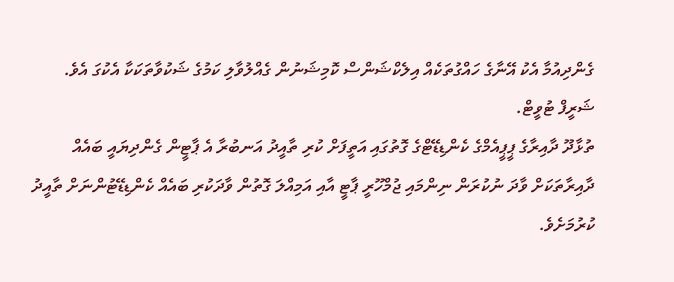ގެންދިއުމާ އެކު އޭނާގެ ހައްގުތަކެއް އިލެކްޝަންސް ކޮމިޝަނުން ގެއްލުވާލި ކަމުގެ ޝަކުވާތަކަކާ އެކުގަ އެވެ.
ޝަރީފް ޓުވީޓް.
ތުޅާދޫ ދާއިރާގެ ޕީޕީއެމްގެ ކެންޑިޑޭޓްގެ ގޮތުގައި އަތީފަށް ކުރި ތާއީދު އަނބުރާ އެ ޕާޓީން ގެންދިޔައީ ބައެއް ދާއިރާތަކަށް ވާދަ ނުކުރަން ނިންމައި ޖުމްހޫރީ ޕާޓީ އާއި އަމިއްލަ ގޮތުން ވާދަކުރި ބައެއް ކެންޑިޑޭޓުންނަށް ތާއީދު ކުރުމަށެވެ.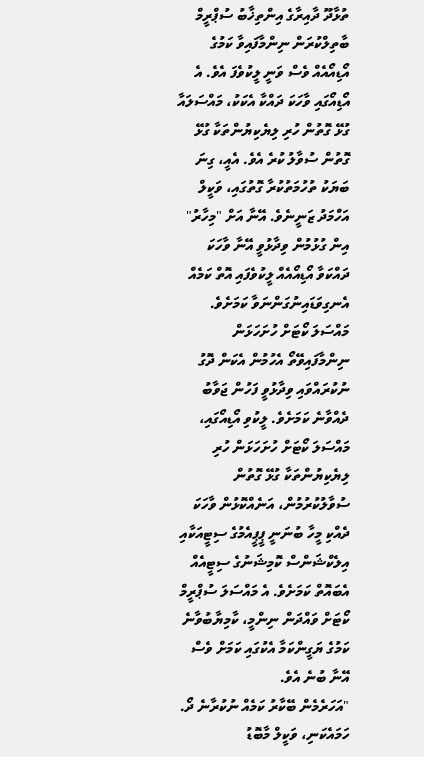ތުޅާދޫ ދާއިރާގެ އިންތިޚާބު ސުޕްރީމް ބާތިލްކުރަން ނިންމާފައިވާ ކަމުގެ އޯޑިއޯއެއް ވެސް ވަނީ ލީކުވެފަ އެވެ. އެ އޯޑިއޯގައި ވާހަކަ ދައްކާ އެކަކު، މައްސަލައާ ގުޅޭ ގޮތުން ހުރި ލިޔެކިޔުންތަކާ ގުޅޭ ގޮތުން ސުވާލު ކުރެ އެވެ. އެއީ، ގިނަ ބަޔަކު ތުހުމަތުކުރާ ގޮތުގައި، ވަކީލް އަހްމަދު ޒަނީނެވެ. އޭނާ އަށް "މިހާރު" އިން ގުޅުމުން ވިދާޅުވީ އޭނާ ވާހަކަ ދައްކަވާ އޯޑިއޯއެއް ލީކުވެފައި އޮތް ކަމެއް އެނގިވަޑައިނުގަންނަވާ ކަމަށެވެ.
މައްސަލަ ކޯޓަށް ހުށަހަޅަން ނިންމާފައިވޭތޯ އެހުމުން އެކަން ދޮގު ނުކުރައްވައި ވިދާޅުވީ ފަހުން ޖަވާބު ދެއްވާނެ ކަމަށެވެ. ލީކުވި އޯޑިއޯގައި، މައްސަލަ ކޯޓަށް ހުށަހަޅަން ހުރި ލިޔެކިޔުންތަކާ ގުޅޭ ގޮތުން ސުވާލުކުރުމުން، އަނެއްކޮޅުން ވާހަކަ ދެއްކި މީހާ ބުނަނީ ޕީޕީއެމުގެ ސިޓީއަކާއި އިލެކްޝަންސް ކޮމިޝަނުގެ ސިޓީއެއް އެބައޮތް ކަމަށެވެ. އެ މައްސަލަ ސުޕްރީމް ކޯޓަށް ވައްދަން ނިންމީ، ކާމިޔާބުވާނެ ކަމުގެ ޔަގީންކަމާ އެކުގައި ކަމަށް ވެސް އޭނާ ބުނެ އެވެ.
"އަހަރެމެން ބޭކާރު ކަމެއް ނުކުރާނެ ދޯ. ހަމައެކަނި، ވަކީލް މާބޮޑު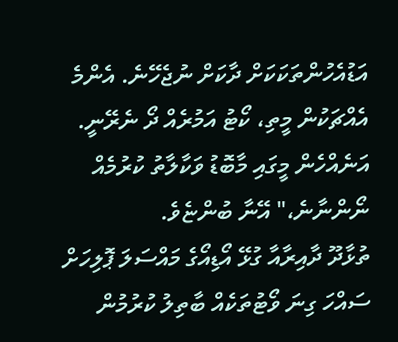އަޑުއެހުންތަކަކަށް ދާކަށް ނުޖެހޭނެ. އެންމެ އެއްޗަކުން މީތި، ކޯޓު އަމުރެއް ދޯ ނެރޭނީ. އަނެއްހެން މީގައި މާބޮޑު ވަކާލާތު ކުރުމެއް ނޯންނާނެ،" އޭނާ ބުންޏެވެ.
ތުޅާދޫ ދާއިރާއާ ގުޅޭ އޯޑިއޯގެ މައްސަލަ ޕޮލިހަށް
ސައްހަ ގިނަ ވޯޓުތަކެއް ބާތިލު ކުރުމުން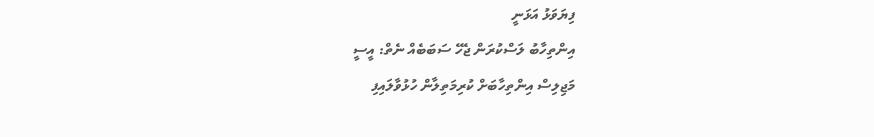ފިޔަވަޅު އަޅަނީ
އިންތިހާބު ލަސްކުރަން ޖެހޭ ސަބަބެއް ނެތް: އީސީ
މަޖިލިސް އިންތިހާބަށް ކުރިމަތިލާން ހުޅުވާލައިފި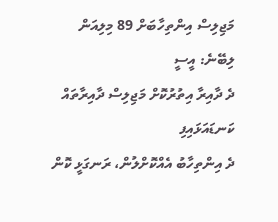މަޖިލިސް އިންތިހާބަށް 89 މިލިއަން ލިބޭނެ: އީސީ
ދެ ދާއިރާ އިތުރުކޮށް މަޖިލިސް ދާއިރާތައް ކަނޑައަޅައިފި
ދެ އިންތިހާބު އެއްކޮށްލުން، ރަނގަޅީ ކޮން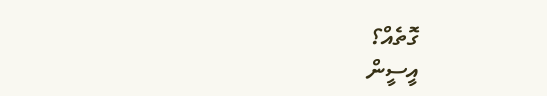ގޮތެއް؟
އީސީން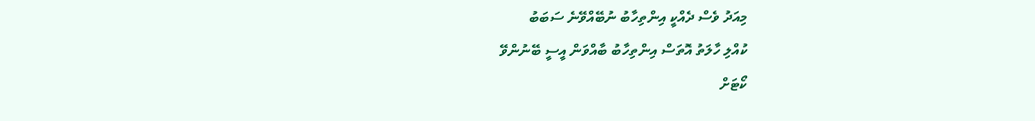މިއަދު ވެސް ދެއްކީ އިންތިހާބު ނުބޭއްވޭނެ ސަބަބު
ކުއްލި ހާލަތު އޮތަސް އިންތިހާބު ބާއްވަން އީސީ ބޭނުންވޭ
ކޯޓަށް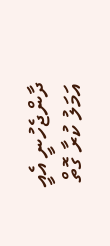ދާންޖެހުނީ އެއީ އަމަލު ކުރާ ގޮތް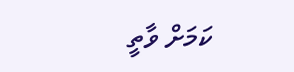ކަމަށް ވާތީ